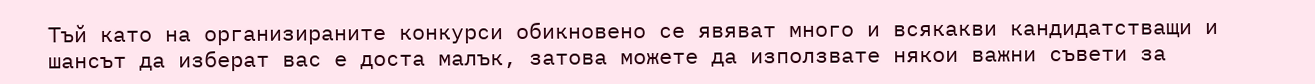Тъй като на организираните конкурси обикновено се явяват много и всякакви кандидатстващи и шансът да изберат вас е доста малък, затова можете да използвате някои важни съвети за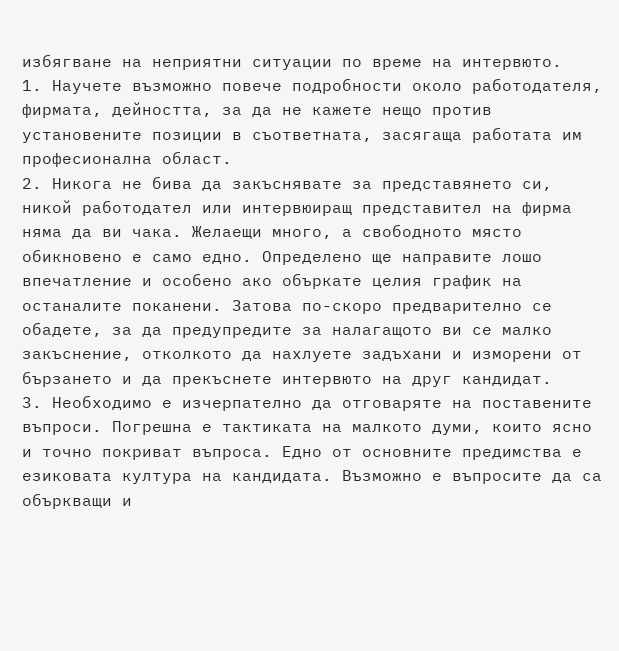избягване на неприятни ситуации по време на интервюто.
1. Научете възможно повече подробности около работодателя, фирмата, дейността, за да не кажете нещо против установените позиции в съответната, засягаща работата им професионална област.
2. Никога не бива да закъснявате за представянето си, никой работодател или интервюиращ представител на фирма няма да ви чака. Желаещи много, а свободното място обикновено е само едно. Определено ще направите лошо впечатление и особено ако объркате целия график на останалите поканени. Затова по-скоро предварително се обадете, за да предупредите за налагащото ви се малко закъснение, отколкото да нахлуете задъхани и изморени от бързането и да прекъснете интервюто на друг кандидат.
3. Необходимо е изчерпателно да отговаряте на поставените въпроси. Погрешна е тактиката на малкото думи, които ясно и точно покриват въпроса. Едно от основните предимства е езиковата култура на кандидата. Възможно е въпросите да са объркващи и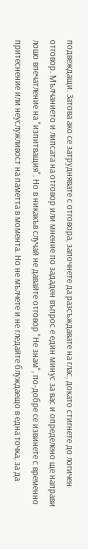подвеждащи. Затова ако се затруднявате с отговора, започнете да разсъждавате на глас, докато стигнете до логичен отговор. Мълчанието и липсата на отговор или мнение по зададен въпрос е един минус за вас и определено ще направи лошо впечатление на "изпитващия". Но в никакъв случай не давайте отговор "Не знам", по-добре се извинете с временно притеснение или неуслужливост на паметта в момента. Но не мълчете и не гледайте блуждаещо в една точка, за да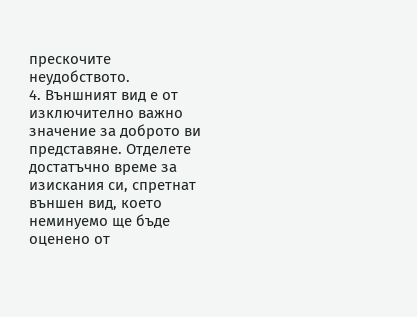прескочите неудобството.
4. Външният вид е от изключително важно значение за доброто ви представяне. Отделете достатъчно време за изискания си, спретнат външен вид, което неминуемо ще бъде оценено от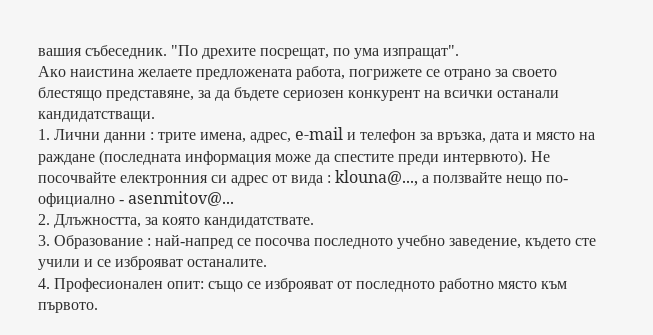вашия събеседник. "По дрехите посрещат, по ума изпращат".
Ако наистина желаете предложената работа, погрижете се отрано за своето блестящо представяне, за да бъдете сериозен конкурент на всички останали кандидатстващи.
1. Лични данни : трите имена, адрес, e-mail и телефон за връзка, дата и място на раждане (последната информация може да спестите преди интервюто). Не посочвайте електронния си адрес от вида : klouna@..., а ползвайте нещо по-официално - asenmitov@...
2. Длъжността, за която кандидатствате.
3. Образование : най-напред се посочва последното учебно заведение, където сте учили и се изброяват останалите.
4. Професионален опит: също се изброяват от последното работно място към първото.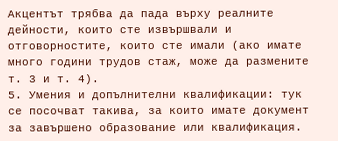Акцентът трябва да пада върху реалните дейности, които сте извършвали и отговорностите, които сте имали (ако имате много години трудов стаж, може да размените т. 3 и т. 4).
5. Умения и допълнителни квалификации: тук се посочват такива, за които имате документ за завършено образование или квалификация.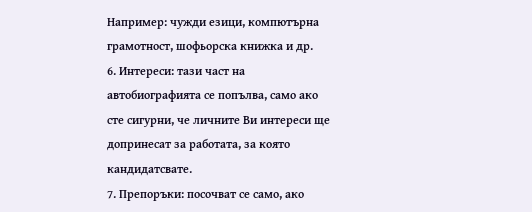Например: чужди езици, компютърна грамотност, шофьорска книжка и др.
6. Интереси: тази част на автобиографията се попълва, само ако сте сигурни, че личните Ви интереси ще допринесат за работата, за която кандидатсвате.
7. Препоръки: посочват се само, ако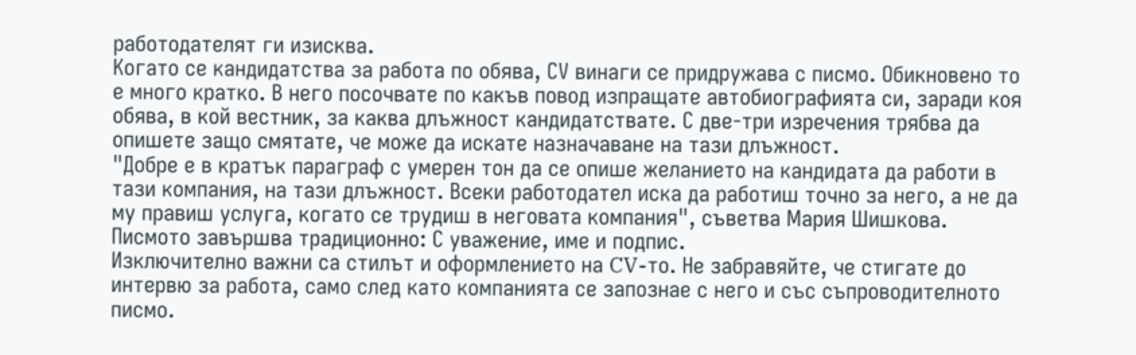работодателят ги изисква.
Когато се кандидатства за работа по обява, СV винаги се придружава с писмо. Обикновено то е много кратко. В него посочвате по какъв повод изпращате автобиографията си, заради коя обява, в кой вестник, за каква длъжност кандидатствате. С две-три изречения трябва да опишете защо смятате, че може да искате назначаване на тази длъжност.
"Добре е в кратък параграф с умерен тон да се опише желанието на кандидата да работи в тази компания, на тази длъжност. Всеки работодател иска да работиш точно за него, а не да му правиш услуга, когато се трудиш в неговата компания", съветва Мария Шишкова. Писмото завършва традиционно: С уважение, име и подпис.
Изключително важни са стилът и оформлението на CV-то. Не забравяйте, че стигате до интервю за работа, само след като компанията се запознае с него и със съпроводителното писмо.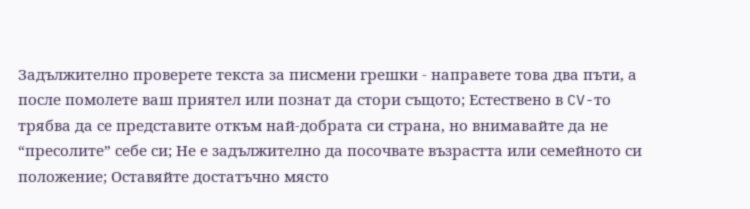Задължително проверете текста за писмени грешки - направете това два пъти, а после помолете ваш приятел или познат да стори същото; Естествено в CV-то трябва да се представите откъм най-добрата си страна, но внимавайте да не “пресолите” себе си; Не е задължително да посочвате възрастта или семейното си положение; Оставяйте достатъчно място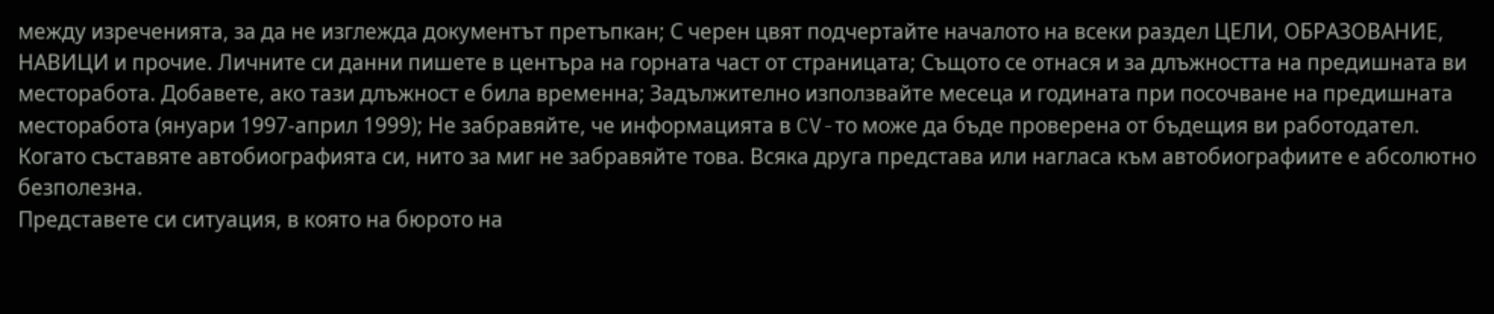между изреченията, за да не изглежда документът претъпкан; С черен цвят подчертайте началото на всеки раздел ЦЕЛИ, ОБРАЗОВАНИЕ, НАВИЦИ и прочие. Личните си данни пишете в центъра на горната част от страницата; Същото се отнася и за длъжността на предишната ви месторабота. Добавете, ако тази длъжност е била временна; Задължително използвайте месеца и годината при посочване на предишната месторабота (януари 1997-април 1999); Не забравяйте, че информацията в CV-то може да бъде проверена от бъдещия ви работодател.
Когато съставяте автобиографията си, нито за миг не забравяйте това. Всяка друга представа или нагласа към автобиографиите е абсолютно безполезна.
Представете си ситуация, в която на бюрото на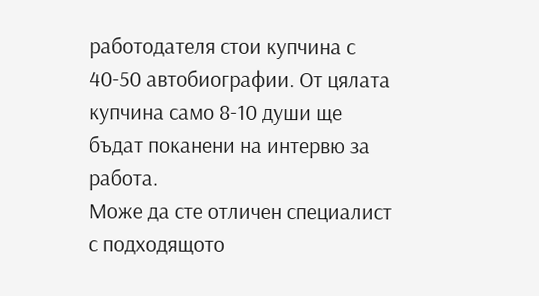работодателя стои купчина с 40-50 автобиографии. От цялата купчина само 8-10 души ще бъдат поканени на интервю за работа.
Може да сте отличен специалист с подходящото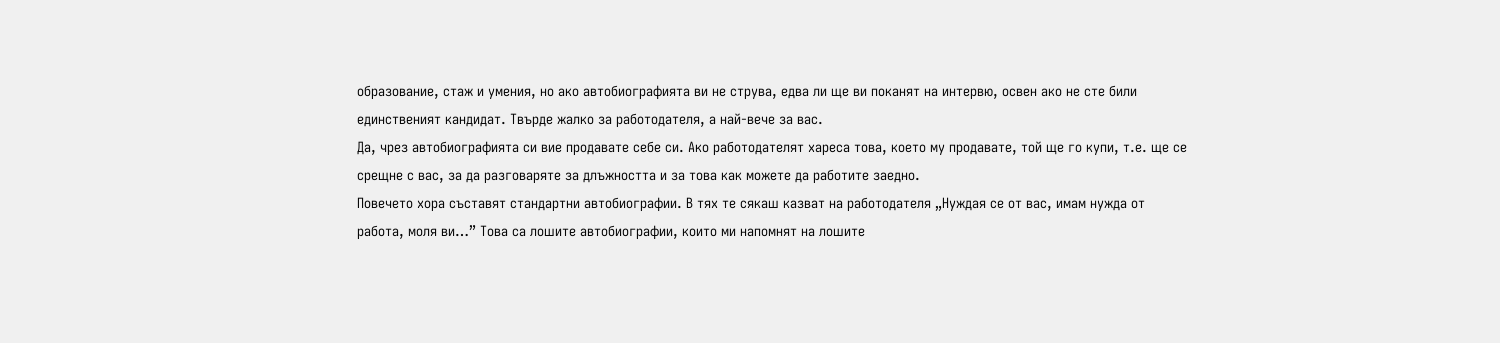образование, стаж и умения, но ако автобиографията ви не струва, едва ли ще ви поканят на интервю, освен ако не сте били единственият кандидат. Твърде жалко за работодателя, а най-вече за вас.
Да, чрез автобиографията си вие продавате себе си. Ако работодателят хареса това, което му продавате, той ще го купи, т.е. ще се срещне с вас, за да разговаряте за длъжността и за това как можете да работите заедно.
Повечето хора съставят стандартни автобиографии. В тях те сякаш казват на работодателя „Нуждая се от вас, имам нужда от работа, моля ви…” Това са лошите автобиографии, които ми напомнят на лошите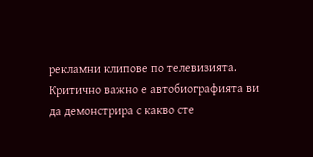рекламни клипове по телевизията.
Критично важно е автобиографията ви да демонстрира с какво сте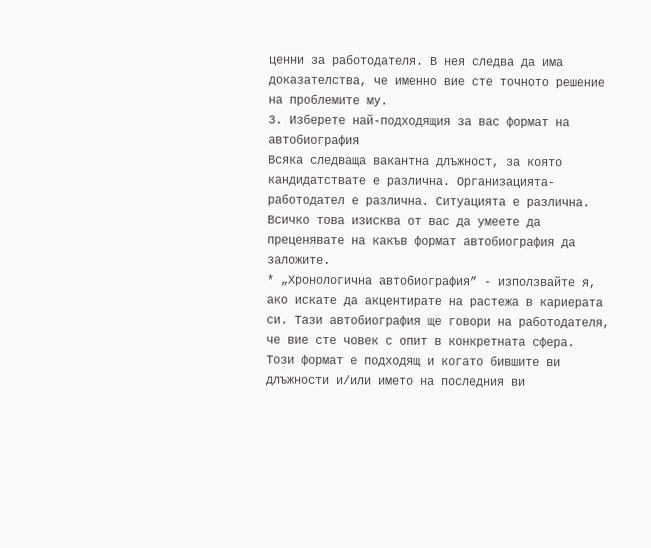ценни за работодателя. В нея следва да има доказателства, че именно вие сте точното решение на проблемите му.
3. Изберете най-подходящия за вас формат на автобиография
Всяка следваща вакантна длъжност, за която кандидатствате е различна. Организацията-работодател е различна. Ситуацията е различна. Всичко това изисква от вас да умеете да преценявате на какъв формат автобиография да заложите.
* „Хронологична автобиография” - използвайте я, ако искате да акцентирате на растежа в кариерата си. Тази автобиография ще говори на работодателя, че вие сте човек с опит в конкретната сфера.
Този формат е подходящ и когато бившите ви длъжности и/или името на последния ви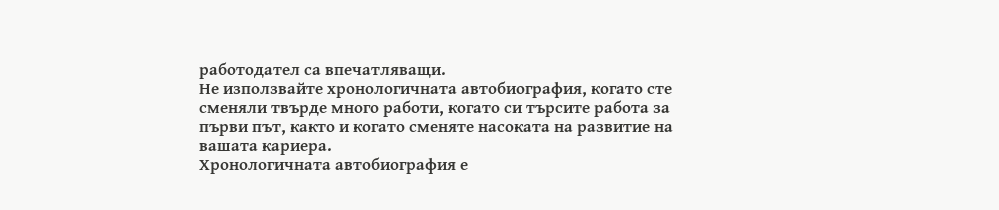работодател са впечатляващи.
Не използвайте хронологичната автобиография, когато сте сменяли твърде много работи, когато си търсите работа за първи път, както и когато сменяте насоката на развитие на вашата кариера.
Хронологичната автобиография е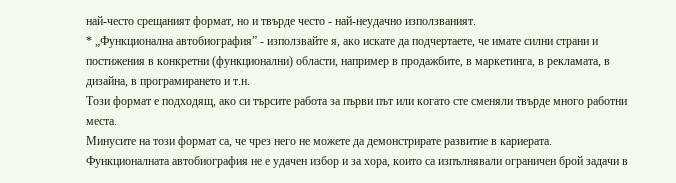най-често срещаният формат, но и твърде често - най-неудачно използваният.
* „Функционална автобиография” - използвайте я, ако искате да подчертаете, че имате силни страни и постижения в конкретни (функционални) области, например в продажбите, в маркетинга, в рекламата, в дизайна, в програмирането и т.н.
Този формат е подходящ, ако си търсите работа за първи път или когато сте сменяли твърде много работни места.
Минусите на този формат са, че чрез него не можете да демонстрирате развитие в кариерата. Функционалната автобиография не е удачен избор и за хора, които са изпълнявали ограничен брой задачи в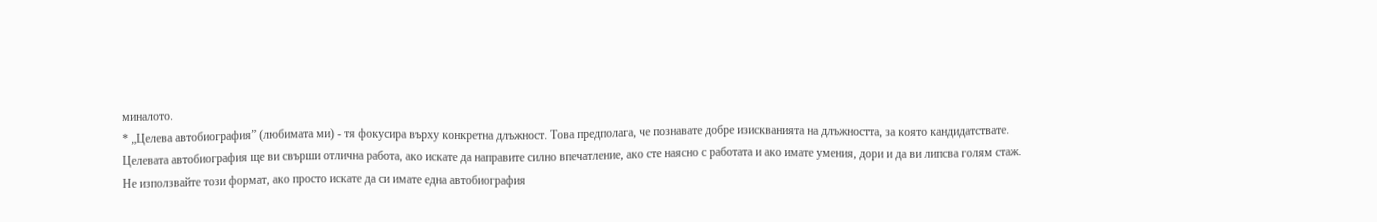миналото.
* „Целева автобиография” (любимата ми) - тя фокусира върху конкретна длъжност. Това предполага, че познавате добре изискванията на длъжността, за която кандидатствате.
Целевата автобиография ще ви свърши отлична работа, ако искате да направите силно впечатление, ако сте наясно с работата и ако имате умения, дори и да ви липсва голям стаж.
Не използвайте този формат, ако просто искате да си имате една автобиография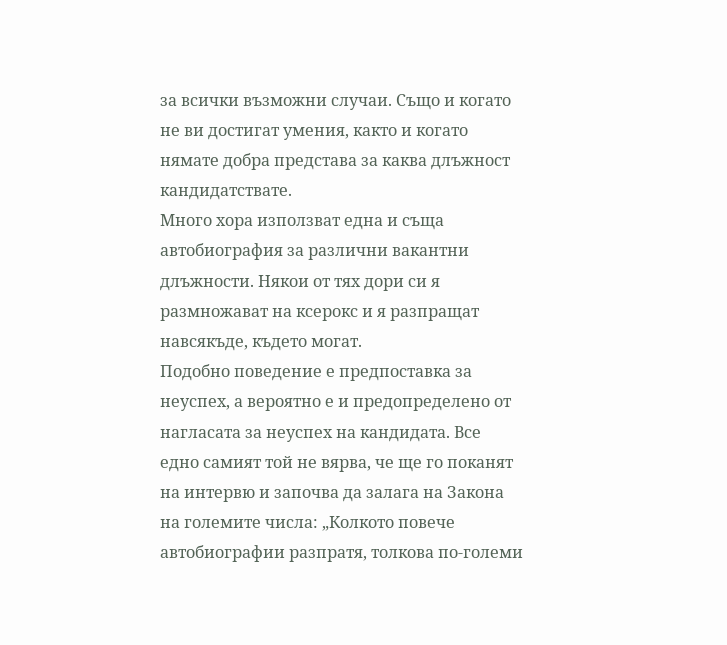за всички възможни случаи. Също и когато не ви достигат умения, както и когато нямате добра представа за каква длъжност кандидатствате.
Много хора използват една и съща автобиография за различни вакантни длъжности. Някои от тях дори си я размножават на ксерокс и я разпращат навсякъде, където могат.
Подобно поведение е предпоставка за неуспех, а вероятно е и предопределено от нагласата за неуспех на кандидата. Все едно самият той не вярва, че ще го поканят на интервю и започва да залага на Закона на големите числа: „Колкото повече автобиографии разпратя, толкова по-големи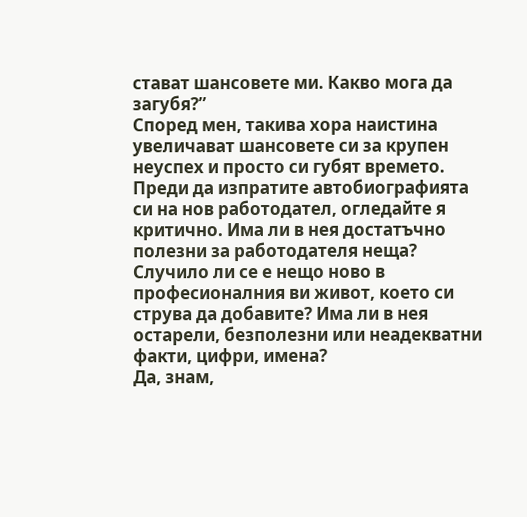стават шансовете ми. Какво мога да загубя?”
Според мен, такива хора наистина увеличават шансовете си за крупен неуспех и просто си губят времето.
Преди да изпратите автобиографията си на нов работодател, огледайте я критично. Има ли в нея достатъчно полезни за работодателя неща? Случило ли се е нещо ново в професионалния ви живот, което си струва да добавите? Има ли в нея остарели, безполезни или неадекватни факти, цифри, имена?
Да, знам,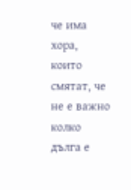че има хора, които смятат, че не е важно колко дълга е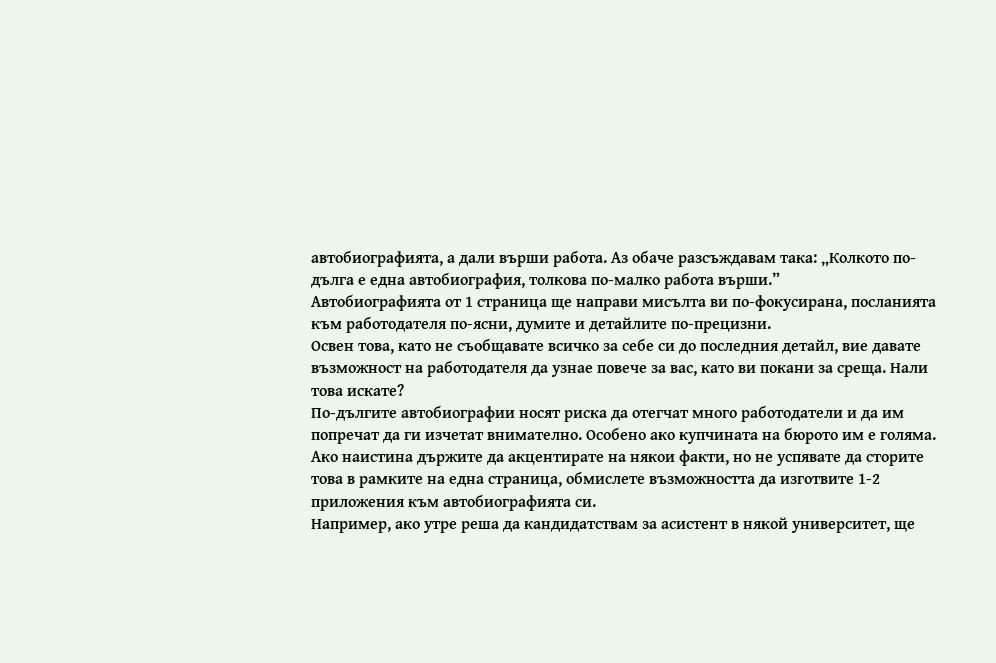автобиографията, а дали върши работа. Аз обаче разсъждавам така: „Колкото по-дълга е една автобиография, толкова по-малко работа върши.”
Автобиографията от 1 страница ще направи мисълта ви по-фокусирана, посланията към работодателя по-ясни, думите и детайлите по-прецизни.
Освен това, като не съобщавате всичко за себе си до последния детайл, вие давате възможност на работодателя да узнае повече за вас, като ви покани за среща. Нали това искате?
По-дългите автобиографии носят риска да отегчат много работодатели и да им попречат да ги изчетат внимателно. Особено ако купчината на бюрото им е голяма.
Ако наистина държите да акцентирате на някои факти, но не успявате да сторите това в рамките на една страница, обмислете възможността да изготвите 1-2 приложения към автобиографията си.
Например, ако утре реша да кандидатствам за асистент в някой университет, ще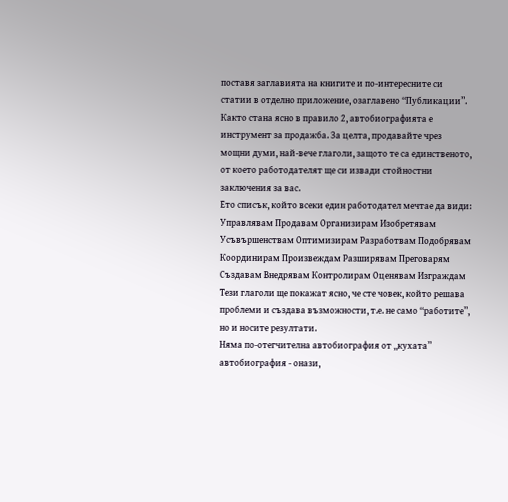поставя заглавията на книгите и по-интересните си статии в отделно приложение, озаглавено “Публикации”.
Както стана ясно в правило 2, автобиографията е инструмент за продажба. За целта, продавайте чрез мощни думи, най-вече глаголи, защото те са единственото, от което работодателят ще си извади стойностни заключения за вас.
Ето списък, който всеки един работодател мечтае да види:
Управлявам Продавам Организирам Изобретявам Усъвършенствам Оптимизирам Разработвам Подобрявам Координирам Произвеждам Разширявам Преговарям Създавам Внедрявам Контролирам Оценявам Изграждам
Тези глаголи ще покажат ясно, че сте човек, който решава проблеми и създава възможности, т.е. не само “работите”, но и носите резултати.
Няма по-отегчителна автобиография от „кухата” автобиография - онази,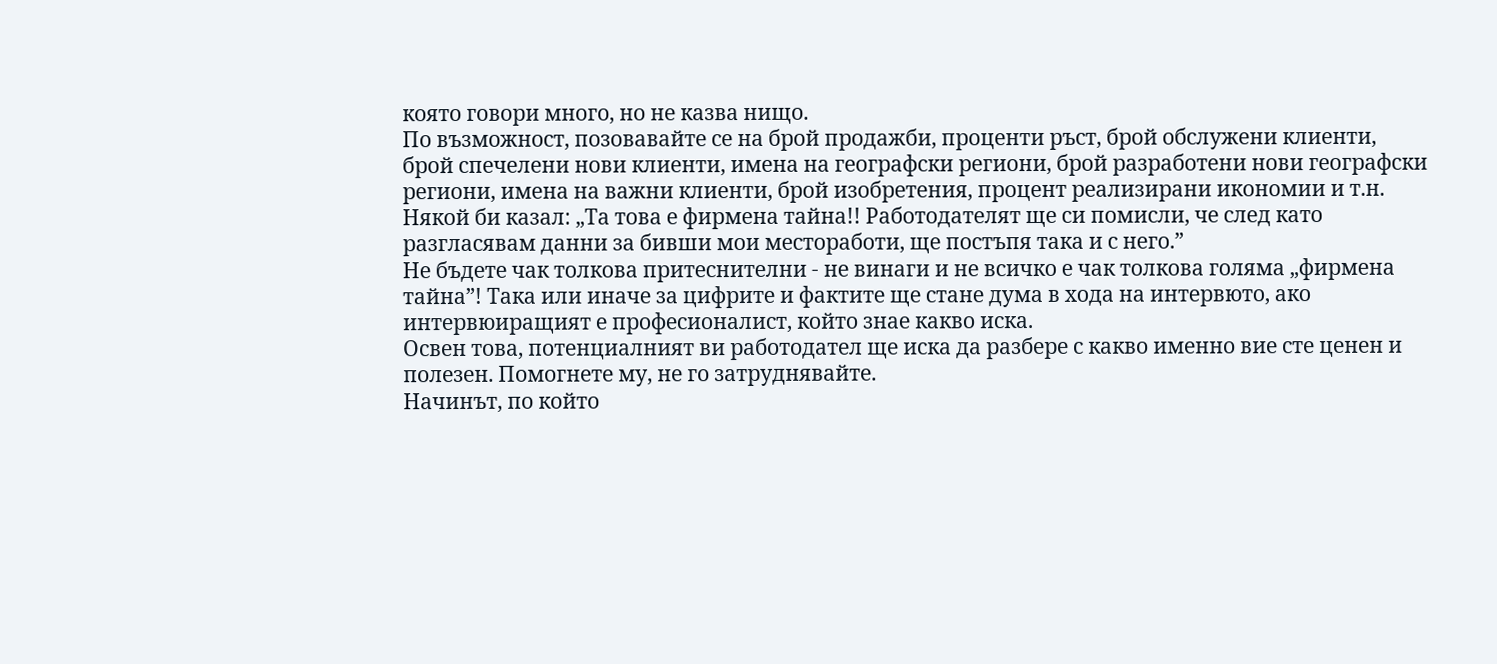която говори много, но не казва нищо.
По възможност, позовавайте се на брой продажби, проценти ръст, брой обслужени клиенти, брой спечелени нови клиенти, имена на географски региони, брой разработени нови географски региони, имена на важни клиенти, брой изобретения, процент реализирани икономии и т.н.
Някой би казал: „Та това е фирмена тайна!! Работодателят ще си помисли, че след като разгласявам данни за бивши мои местоработи, ще постъпя така и с него.”
Не бъдете чак толкова притеснителни - не винаги и не всичко е чак толкова голяма „фирмена тайна”! Така или иначе за цифрите и фактите ще стане дума в хода на интервюто, ако интервюиращият е професионалист, който знае какво иска.
Освен това, потенциалният ви работодател ще иска да разбере с какво именно вие сте ценен и полезен. Помогнете му, не го затруднявайте.
Начинът, по който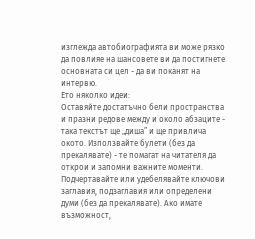изглежда автобиографията ви може рязко да повлияе на шансовете ви да постигнете основната си цел - да ви поканят на интервю.
Ето няколко идеи:
Оставяйте достатъчно бели пространства и празни редове между и около абзаците - така текстът ще „диша” и ще привлича окото. Използвайте булети (без да прекалявате) - те помагат на читателя да открои и запомни важните моменти. Подчертавайте или удебелявайте ключови заглавия, подзаглавия или определени думи (без да прекалявате). Ако имате възможност,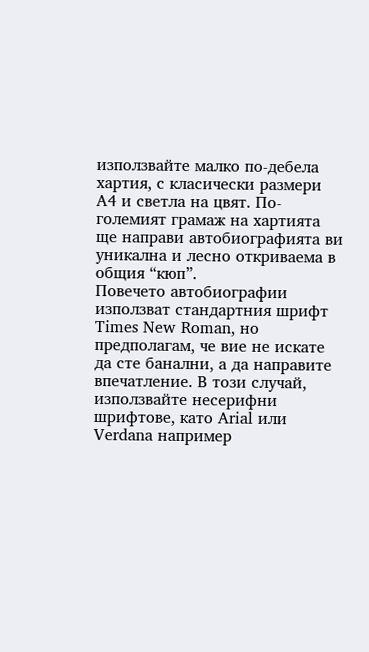използвайте малко по-дебела хартия, с класически размери А4 и светла на цвят. По-големият грамаж на хартията ще направи автобиографията ви уникална и лесно откриваема в общия “кюп”.
Повечето автобиографии използват стандартния шрифт Times New Roman, но предполагам, че вие не искате да сте банални, а да направите впечатление. В този случай, използвайте несерифни шрифтове, като Arial или Verdana например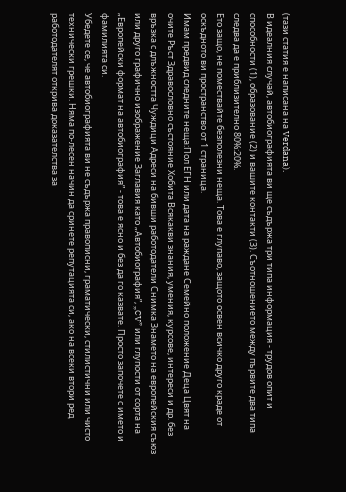(тази статия е написана на Verdana).
В идеалния случай, автобиографията ви ще съдържа три типа информация - трудов опит и способности (1), образование (2) и вашите контакти (3). Съотношението между първите два типа следва да е приблизително 80%:20%.
Ето защо, не помествайте безполезни неща. Това е глупаво, защото освен всичко друго краде от оскъдното ви пространство от 1 страница.
Имам предвид следните неща:Пол ЕГН или дата на раждане Семейно положение Деца Цвят на очите Ръст Здравословно състояние Хобита Всякакви знания, умения, курсове, интереси и др. без връзка с длъжността Чуждици Адреси на бивши работодатели Снимка Знамето на европейския съюз или друго графично изображение Заглавия като „Автобиография”, „CV” или глупости от сорта на „Европейски формат на автобиография” - това е ясно и без да го казвате. Просто започете с името и фамилията си.
Убедете се, че автобиографията ви не съдържа правописни, граматически, стилистични или чисто технически грешки. Няма по-лесен начин да сринете репутацията си, ако на всеки втори ред работодателят открива доказателства за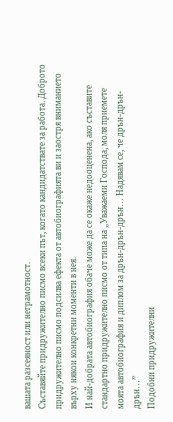вашата разсеяност или неграмотност.
Съставяйте придружително писмо всеки път, когато кандидатствате за работа. Доброто придружително писмо подсилва ефекта от автобиографията ви и заостря вниманието върху някои конкретни моменти в нея.
И най-добрата автобиография обаче може да се окаже недооценена, ако съставите стандартно придружително писмо от типа на „Уважаеми Господа, моля приемете моята автобиография и диплом за дрън-дрън-дрън… Надявам се, че дрън-дрън-дрън…”
Подобни придружителни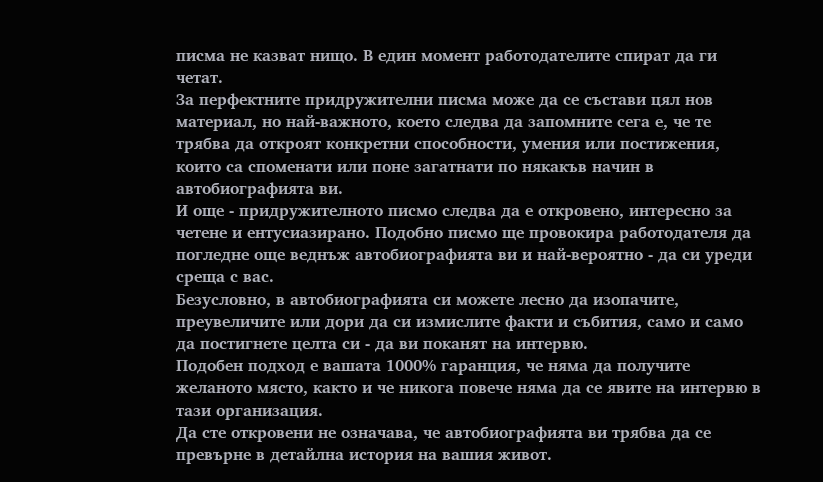писма не казват нищо. В един момент работодателите спират да ги четат.
За перфектните придружителни писма може да се състави цял нов материал, но най-важното, което следва да запомните сега е, че те трябва да откроят конкретни способности, умения или постижения, които са споменати или поне загатнати по някакъв начин в автобиографията ви.
И още - придружителното писмо следва да е откровено, интересно за четене и ентусиазирано. Подобно писмо ще провокира работодателя да погледне още веднъж автобиографията ви и най-вероятно - да си уреди среща с вас.
Безусловно, в автобиографията си можете лесно да изопачите, преувеличите или дори да си измислите факти и събития, само и само да постигнете целта си - да ви поканят на интервю.
Подобен подход е вашата 1000% гаранция, че няма да получите желаното място, както и че никога повече няма да се явите на интервю в тази организация.
Да сте откровени не означава, че автобиографията ви трябва да се превърне в детайлна история на вашия живот.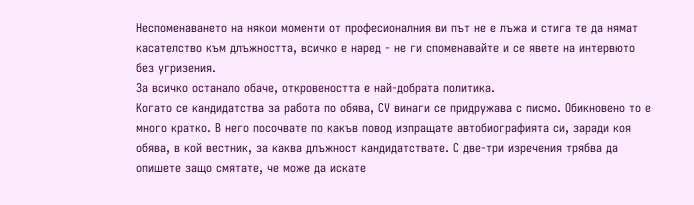Неспоменаването на някои моменти от професионалния ви път не е лъжа и стига те да нямат касателство към длъжността, всичко е наред - не ги споменавайте и се явете на интервюто без угризения.
За всичко останало обаче, откровеността е най-добрата политика.
Когато се кандидатства за работа по обява, СV винаги се придружава с писмо. Обикновено то е много кратко. В него посочвате по какъв повод изпращате автобиографията си, заради коя обява, в кой вестник, за каква длъжност кандидатствате. С две-три изречения трябва да опишете защо смятате, че може да искате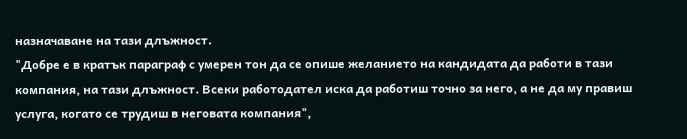назначаване на тази длъжност.
"Добре е в кратък параграф с умерен тон да се опише желанието на кандидата да работи в тази компания, на тази длъжност. Всеки работодател иска да работиш точно за него, а не да му правиш услуга, когато се трудиш в неговата компания",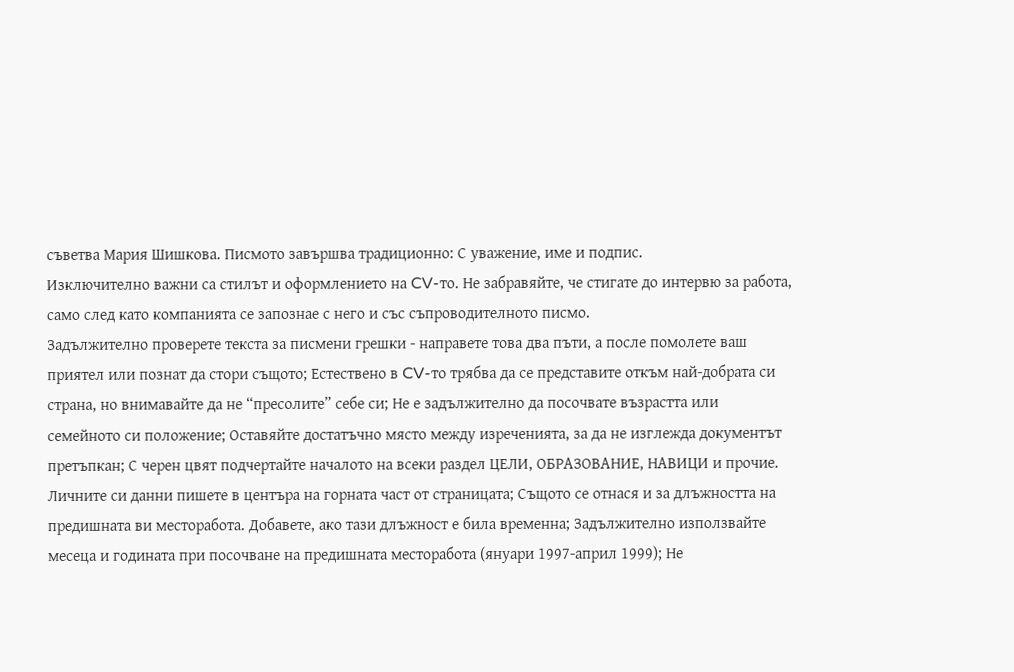съветва Мария Шишкова. Писмото завършва традиционно: С уважение, име и подпис.
Изключително важни са стилът и оформлението на CV-то. Не забравяйте, че стигате до интервю за работа, само след като компанията се запознае с него и със съпроводителното писмо.
Задължително проверете текста за писмени грешки - направете това два пъти, а после помолете ваш приятел или познат да стори същото; Естествено в CV-то трябва да се представите откъм най-добрата си страна, но внимавайте да не “пресолите” себе си; Не е задължително да посочвате възрастта или семейното си положение; Оставяйте достатъчно място между изреченията, за да не изглежда документът претъпкан; С черен цвят подчертайте началото на всеки раздел ЦЕЛИ, ОБРАЗОВАНИЕ, НАВИЦИ и прочие. Личните си данни пишете в центъра на горната част от страницата; Същото се отнася и за длъжността на предишната ви месторабота. Добавете, ако тази длъжност е била временна; Задължително използвайте месеца и годината при посочване на предишната месторабота (януари 1997-април 1999); Не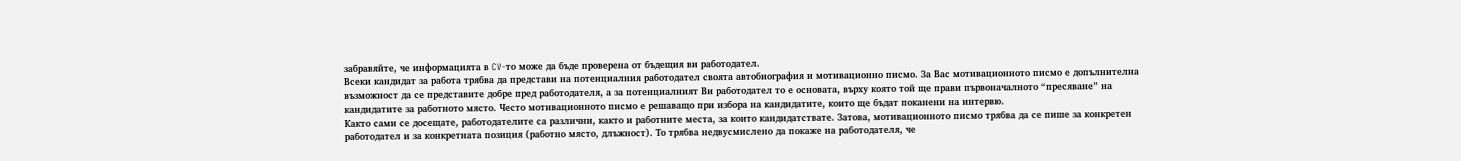забравяйте, че информацията в CV-то може да бъде проверена от бъдещия ви работодател.
Всеки кандидат за работа трябва да представи на потенциалния работодател своята автобиография и мотивационно писмо. За Вас мотивационното писмо е допълнителна възможност да се представите добре пред работодателя, а за потенциалният Ви работодател то е основата, върху която той ще прави първоначалното “пресяване” на кандидатите за работното място. Често мотивационното писмо е решаващо при избора на кандидатите, които ще бъдат поканени на интервю.
Както сами се досещате, работодателите са различни, както и работните места, за които кандидатствате. Затова, мотивационното писмо трябва да се пише за конкретен работодател и за конкретната позиция (работно място, длъжност). То трябва недвусмислено да покаже на работодателя, че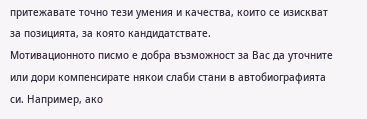притежавате точно тези умения и качества, които се изискват за позицията, за която кандидатствате.
Мотивационното писмо е добра възможност за Вас да уточните или дори компенсирате някои слаби стани в автобиографията си. Например, ако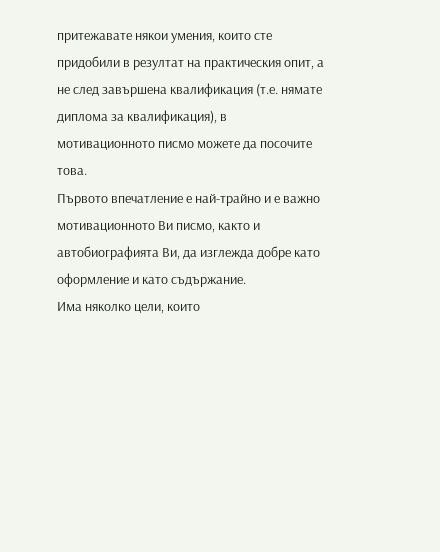притежавате някои умения, които сте придобили в резултат на практическия опит, а не след завършена квалификация (т.е. нямате диплома за квалификация), в мотивационното писмо можете да посочите това.
Първото впечатление е най-трайно и е важно мотивационното Ви писмо, както и автобиографията Ви, да изглежда добре като оформление и като съдържание.
Има няколко цели, които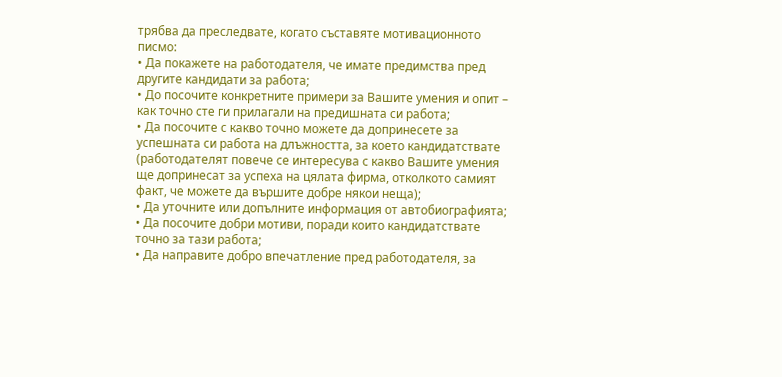трябва да преследвате, когато съставяте мотивационното писмо:
• Да покажете на работодателя, че имате предимства пред другите кандидати за работа;
• До посочите конкретните примери за Вашите умения и опит – как точно сте ги прилагали на предишната си работа;
• Да посочите с какво точно можете да допринесете за успешната си работа на длъжността, за което кандидатствате (работодателят повече се интересува с какво Вашите умения ще допринесат за успеха на цялата фирма, отколкото самият факт, че можете да вършите добре някои неща);
• Да уточните или допълните информация от автобиографията;
• Да посочите добри мотиви, поради които кандидатствате точно за тази работа;
• Да направите добро впечатление пред работодателя, за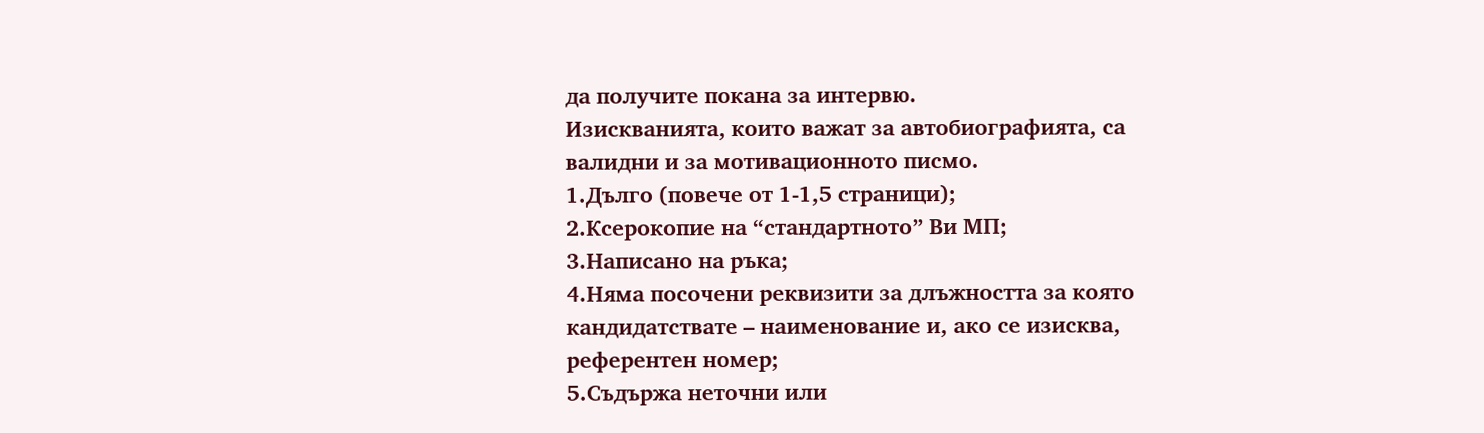да получите покана за интервю.
Изискванията, които важат за автобиографията, са валидни и за мотивационното писмо.
1.Дълго (повече от 1-1,5 страници);
2.Ксерокопие на “стандартното” Ви МП;
3.Написано на ръка;
4.Няма посочени реквизити за длъжността за която кандидатствате – наименование и, ако се изисква, референтен номер;
5.Съдържа неточни или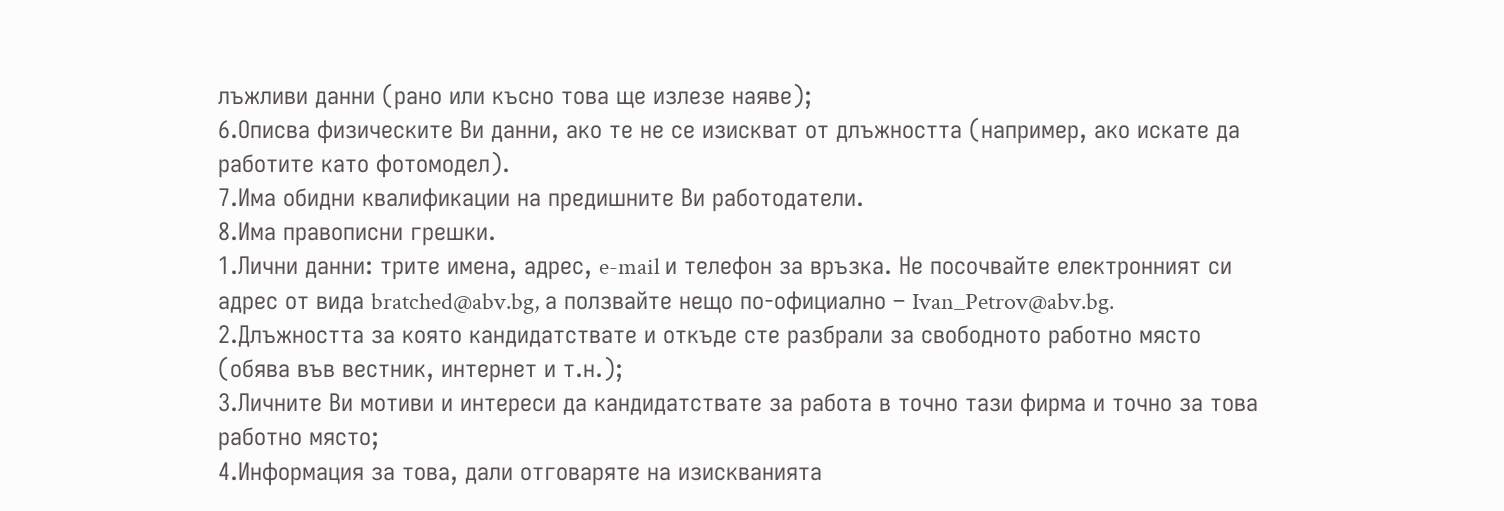лъжливи данни (рано или късно това ще излезе наяве);
6.Описва физическите Ви данни, ако те не се изискват от длъжността (например, ако искате да работите като фотомодел).
7.Има обидни квалификации на предишните Ви работодатели.
8.Има правописни грешки.
1.Лични данни: трите имена, адрес, e-mail и телефон за връзка. Не посочвайте електронният си адрес от вида bratched@abv.bg, а ползвайте нещо по-официално – Ivan_Petrov@abv.bg.
2.Длъжността за която кандидатствате и откъде сте разбрали за свободното работно място (обява във вестник, интернет и т.н.);
3.Личните Ви мотиви и интереси да кандидатствате за работа в точно тази фирма и точно за това работно място;
4.Информация за това, дали отговаряте на изискванията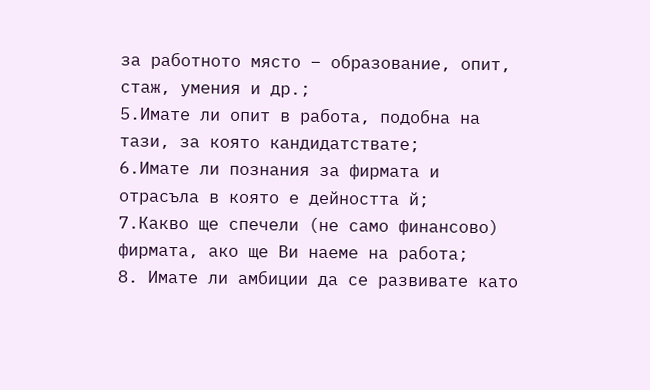за работното място – образование, опит, стаж, умения и др.;
5.Имате ли опит в работа, подобна на тази, за която кандидатствате;
6.Имате ли познания за фирмата и отрасъла в която е дейността й;
7.Какво ще спечели (не само финансово) фирмата, ако ще Ви наеме на работа;
8. Имате ли амбиции да се развивате като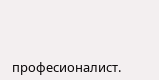професионалист.